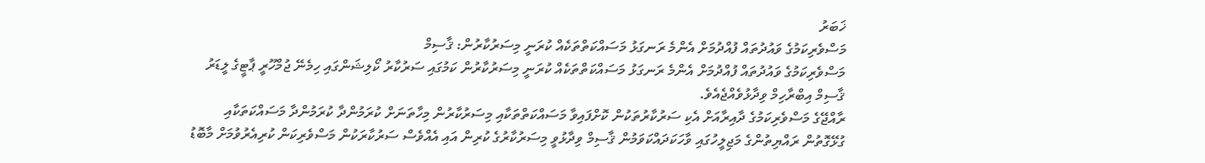ޚަބަރު
މަސްވެރިކަމުގެ ވައުދުތައް ފުއްދުމަށް އެންމެ ރަނގަޅު މަސައްކަތްތަކެއް ކުރަނީ މިސަރުކާރުން: ޤާސިމް
މަސްވެރިކަމުގެ ވައުދުތައް ފުއްދުމަށް އެންމެ ރަނގަޅު މަސައްކަތްތަކެއް ކުރަނީ މިސަރުކާރުން ކަމުގައި ސަރުކާރު ކޯލިޝަންގައި ހިމެނޭ ޖުމްހޫރީ ޕާޓީގެ ލީޑަރު ޤާސިމް އިބްރާހިމް ވިދާޅުވެއްޖެއެވެ.
ރާއްޖޭގެ މަސްވެރިކަމުގެ ދާއިރާއަށް އެކި ސަރުކާރުތަކުން ކޮށްފައިވާ މަސައްކަތްތަކާއި މިސަރުކާރުން މިހާތަނަށް ކުރަމުންދާ ކުރަމުންދާ މަސައްކަތަކާއި ގުޅޭގޮތުން ރައްޔިތުންގެ މަޖިލީހުގައި ވާހަކަދައްކަވަމުން ޤާސިމް ވިދާޅުވީ މިސަރުކާރުގެ ކުރިން އައި އެއްވެސް ސަރުކާރަކުން މަސްވެރިކަން ކުރިއެރުވުމަށް މާބޮޑު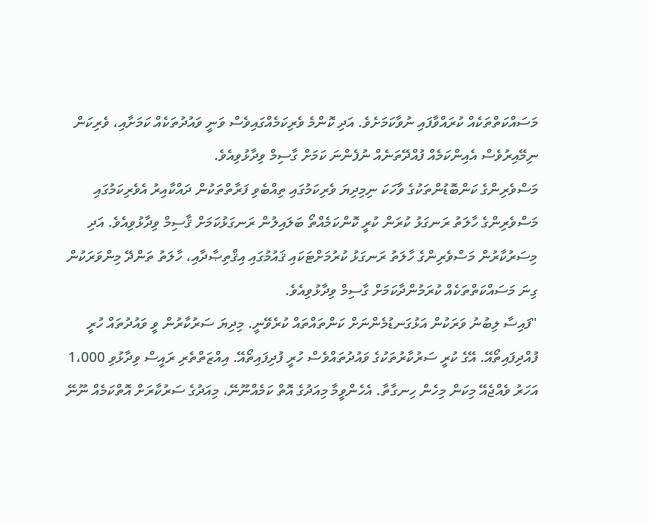މަސައްކަތްތަކެއް ކުރައްވާފައި ނުވާކަމަށެވެ. އަދި ކޮންމެ ވެރިކަމެއްގައިވެސް ވަނީ ވައުދުތަކެއް ކަމަށާއި، ވެރިކަން ނިމޭއިރުވެސް އެއިންކަމެއް ފުއްދޭތަނެއް ނުފެންނަ ކަމަށް ގާސިމް ވިދާޅުވިއެވެ.
މަސްވެރިންގެ ކަންބޮޑުންތަކުގެ ވާހަކަ ނިމިދިޔަ ވެރިކަމުގައި ތިއްބެވި ފަރާތްތަކުން ދައްކާއިރު އެވެރިކަމުގައި މަސްވެރިންގެ ހާލަތު ރަނގަޅު ކުރަން ކުރީ ކޮންކަމެއްތޯ ބަލައިލުން ރަނގަޅުކަމަށް ޤާސިމް ވިދާޅުވިއެވެ. އަދި މިސަރުކާރުން މަސްވެރިންގެ ހާލަތު ރަނގަޅު ކުރުމަށްޓަކައި ޤައުމުގައި އިޤްތިޞާދާއި، ހާލަތު ތަންދޭ މިންވަރަކުން ގިނަ މަސައްކަތްތަކެއް ކުރަމުންދާކަމަށް ގާސިމް ވިދާޅުވިއެވެ.
"ފައިސާ ލިބުނު ވަރަކުން އަޅުގަނޑުމެންނަށް ކަންތައްތައް ކުރެވޭނީ. މިދިޔަ ސަރުކާރުން ވީ ވައުދުތައް ހުރީ ފުއްދިފައިތޯއޭ. އޭގެ ކުރީ ސަރުކާރުތަކުގެ ވައުދުތައްވެސް ހުރީ ފުދިފައިތޯއޭ. އިއްޒަތްތެރި ރައީސް ވިދާޅުވި 1،000 އަހަރު ވެއްޖެއޭ މިކަން މިހެން ހިނގާތާ. އެހެންވީމާ މިއަދުގެ އޮތް ކަމެއްނޫނޭ، މިއަދުގެ ސަރުކާރަށް އޮތްކަމެއް ނޫނޭ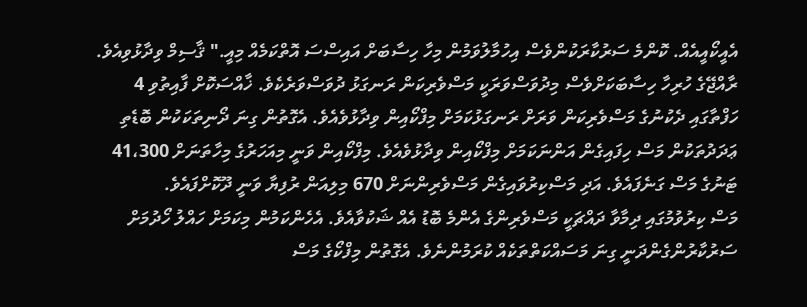އެއީކޯއީއެއް. ކޮންމެ ސަރުކާރަކުންވެސް އިހުމާލުވަމުން މިހާ ހިސާބަށް އައިސްސަ އޮތްކަމެއް މިއީ." ޤާސިމް ވިދާޅުވިއެވެ.
ރާއްޖޭގެ ހުރިހާ ހިސާބަކަށްވެސް މިދުވަސްވަރަކީ މަސްވެރިކަން ރަނގަޅު ދުވަސްވަރެކެވެ. ޚާއްސަކޮށް ފާއިތުވި 4 ހަފްތާގައި ދެކުނުގެ މަސްވެރިކަން ވަރަށް ރަނގަޅުކަމަށް މިފްކޯއިން ވިދާޅުވެއެވެ. އެގޮތުން ގިނަ ދޯނިތަކަކުން ބޮޑެތި ޢަދަދުތަކުން މަސް ހިފައިގެން އަންނަކަމަށް މިފްކޯއިން ވިދާޅުވެއެވެ. މިފްކޯއިން ވަނީ މިއަހަރުގެ މިހާތަނަށް 41،300 ޓަނުގެ މަސް ގަނެފައެވެ. އަދި މަސްކިރުވައިގެން މަސްވެރިންނަށް 670 މިލިއަން ރުފިޔާ ވަނީ ދޫކޮށްފައެވެ.
މަސް ކިރުވުމުގައި ދިމާވާ ދައްޗަކީ މަސްވެރިންގެ އެންމެ ބޮޑު އެއް ޝަކުވާއެވެ. އެހެންކަމުން މިކަމަށް ހައްލު ހޯދުމަށް ސަރުކާރުންގެންދަނީ ގިނަ މަސައްކަތްތަކެއް ކުރަމުންނެވެ. އެގޮތުން މިފްކޯގެ މަސް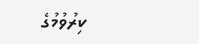ކިރުވުމުގެ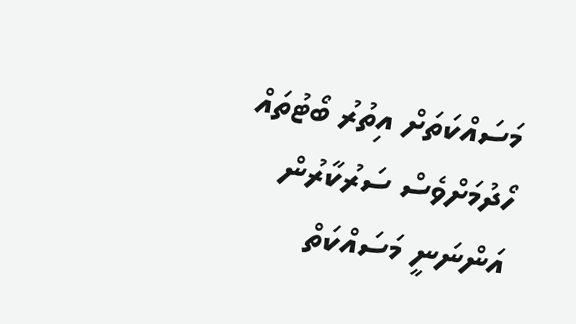މަސައްކަތަށް އިތުރު ބޯޓުތައް ހޯދުމަށްވެސް ސަރުކާރުން އަންނަނީ މަސައްކަތް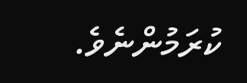ކުރަމުންނެވެ.